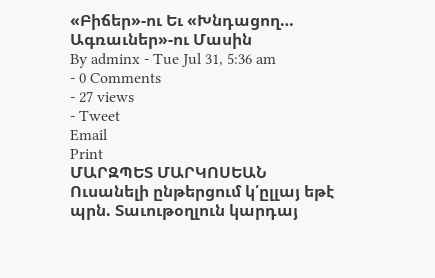«Բիճեր»-ու Եւ «Խնդացող… Ագռաւներ»-ու Մասին
By adminx - Tue Jul 31, 5:36 am
- 0 Comments
- 27 views
- Tweet
Email
Print
ՄԱՐԶՊԵՏ ՄԱՐԿՈՍԵԱՆ
Ուսանելի ընթերցում կ՛ըլլայ եթէ պրն. Տաւութօղլուն կարդայ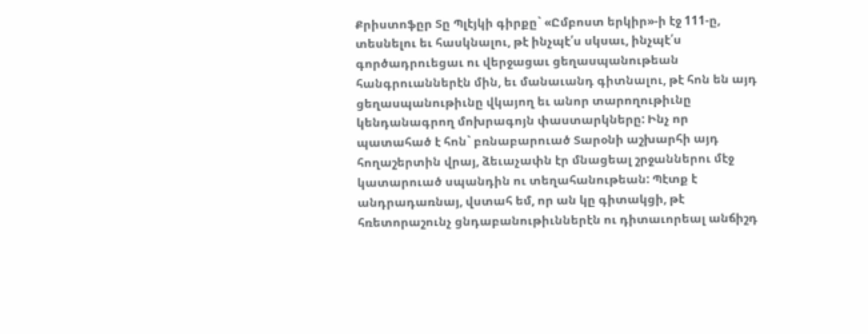Քրիստոֆըր Տը Պլէյկի գիրքը` «Ըմբոստ երկիր»-ի էջ 111-ը, տեսնելու եւ հասկնալու, թէ ինչպէ՛ս սկսաւ, ինչպէ՛ս գործադրուեցաւ ու վերջացաւ ցեղասպանութեան հանգրուաններէն մին, եւ մանաւանդ գիտնալու, թէ հոն են այդ ցեղասպանութիւնը վկայող եւ անոր տարողութիւնը կենդանագրող մոխրագոյն փաստարկները: Ինչ որ պատահած է հոն` բռնաբարուած Տարօնի աշխարհի այդ հողաշերտին վրայ, ձեւաչափն էր մնացեալ շրջաններու մէջ կատարուած սպանդին ու տեղահանութեան: Պէտք է անդրադառնայ, վստահ եմ, որ ան կը գիտակցի, թէ հռետորաշունչ ցնդաբանութիւններէն ու դիտաւորեալ անճիշդ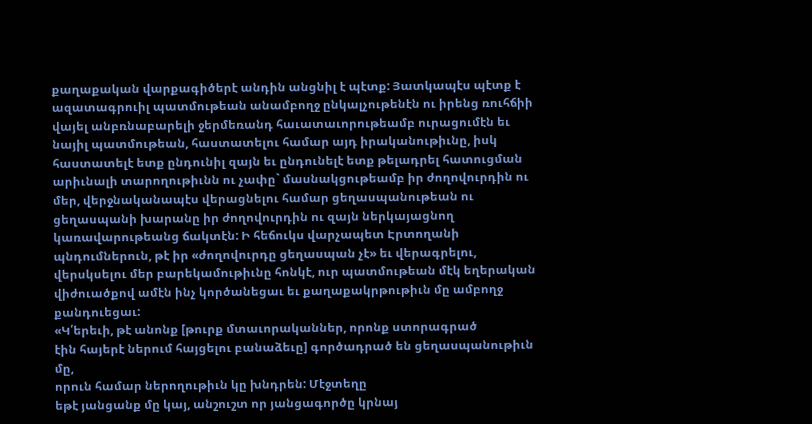քաղաքական վարքագիծերէ անդին անցնիլ է պէտք: Յատկապէս պէտք է ազատագրուիլ պատմութեան անամբողջ ընկալչութենէն ու իրենց ռուհճիի վայել անբռնաբարելի ջերմեռանդ հաւատաւորութեամբ ուրացումէն եւ նայիլ պատմութեան, հաստատելու համար այդ իրականութիւնը, իսկ հաստատելէ ետք ընդունիլ զայն եւ ընդունելէ ետք թելադրել հատուցման արիւնալի տարողութիւնն ու չափը` մասնակցութեամբ իր ժողովուրդին ու մեր, վերջնականապէս վերացնելու համար ցեղասպանութեան ու ցեղասպանի խարանը իր ժողովուրդին ու զայն ներկայացնող կառավարութեանց ճակտէն: Ի հեճուկս վարչապետ Էրտողանի պնդումներուն, թէ իր «ժողովուրդը ցեղասպան չէ» եւ վերագրելու, վերսկսելու մեր բարեկամութիւնը հոնկէ, ուր պատմութեան մէկ եղերական վիժուածքով ամէն ինչ կործանեցաւ եւ քաղաքակրթութիւն մը ամբողջ քանդուեցաւ:
«Կ՛երեւի, թէ անոնք [թուրք մտաւորականներ, որոնք ստորագրած
էին հայերէ ներում հայցելու բանաձեւը] գործադրած են ցեղասպանութիւն մը,
որուն համար ներողութիւն կը խնդրեն: Մէջտեղը
եթէ յանցանք մը կայ, անշուշտ որ յանցագործը կրնայ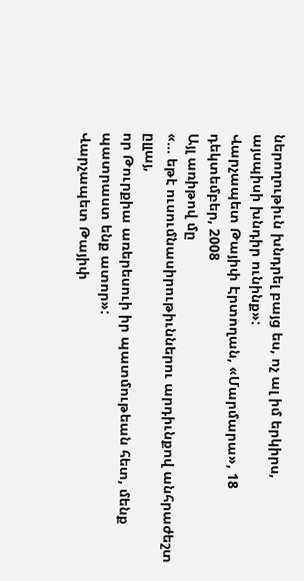ներողութիւն խնդրել բայց ես, ոչ ալ իմ երկիրս,
այսպիսի խնդիր ունինք»:
Վարչապետ Թայիփ Էրտողան, «Մարմարա», 18 դեկտեմբեր, 2008
Այլ առիթով մը
«… եթէ ուսումնասիրութիւններու արդիւնքով անհրաժեշտ ըլլայ,
որ Թուրքիա առերեսուի իր պատմութեան հետ, մենք պատրաստ ենք ատոր»:
Վարչապետ Թայիփ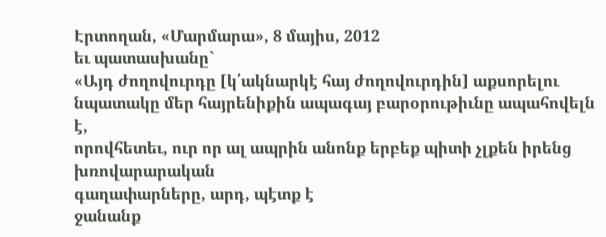Էրտողան, «Մարմարա», 8 մայիս, 2012
եւ պատասխանը`
«Այդ ժողովուրդը [կ՛ակնարկէ հայ ժողովուրդին] աքսորելու
նպատակը մեր հայրենիքին ապագայ բարօրութիւնը ապահովելն է,
որովհետեւ, ուր որ ալ ապրին անոնք երբեք պիտի չլքեն իրենց խռովարարական
գաղափարները, արդ, պէտք է
ջանանք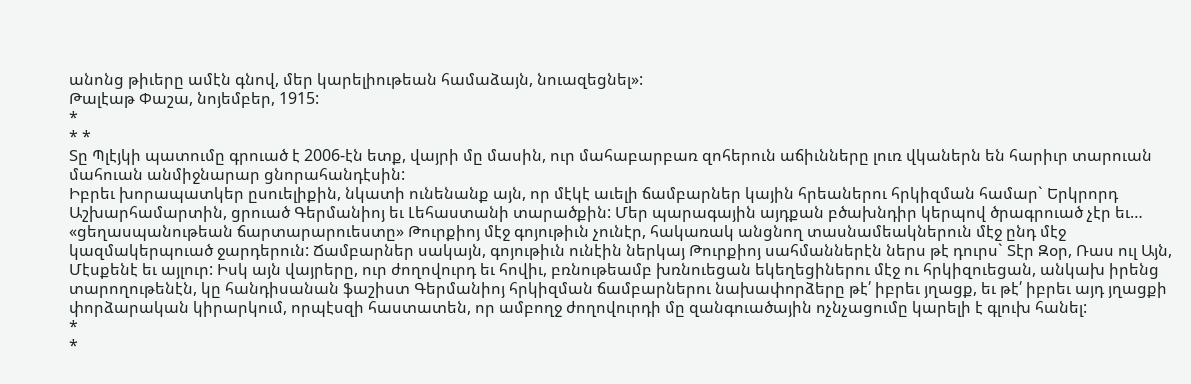անոնց թիւերը ամէն գնով, մեր կարելիութեան համաձայն, նուազեցնել»:
Թալէաթ Փաշա, նոյեմբեր, 1915:
*
* *
Տը Պլէյկի պատումը գրուած է 2006-էն ետք, վայրի մը մասին, ուր մահաբարբառ զոհերուն աճիւնները լուռ վկաներն են հարիւր տարուան մահուան անմիջնարար ցնորահանդէսին:
Իբրեւ խորապատկեր ըսուելիքին, նկատի ունենանք այն, որ մէկէ աւելի ճամբարներ կային հրեաներու հրկիզման համար` Երկրորդ Աշխարհամարտին, ցրուած Գերմանիոյ եւ Լեհաստանի տարածքին: Մեր պարագային այդքան բծախնդիր կերպով ծրագրուած չէր եւ… «ցեղասպանութեան ճարտարարուեստը» Թուրքիոյ մէջ գոյութիւն չունէր, հակառակ անցնող տասնամեակներուն մէջ ընդ մէջ կազմակերպուած ջարդերուն: Ճամբարներ սակայն, գոյութիւն ունէին ներկայ Թուրքիոյ սահմաններէն ներս թէ դուրս` Տէր Զօր, Ռաս ուլ Այն, Մէսքենէ եւ այլուր: Իսկ այն վայրերը, ուր ժողովուրդ եւ հովիւ, բռնութեամբ խռնուեցան եկեղեցիներու մէջ ու հրկիզուեցան, անկախ իրենց տարողութենէն, կը հանդիսանան ֆաշիստ Գերմանիոյ հրկիզման ճամբարներու նախափորձերը թէ՛ իբրեւ յղացք, եւ թէ՛ իբրեւ այդ յղացքի փորձարական կիրարկում, որպէսզի հաստատեն, որ ամբողջ ժողովուրդի մը զանգուածային ոչնչացումը կարելի է գլուխ հանել:
*
*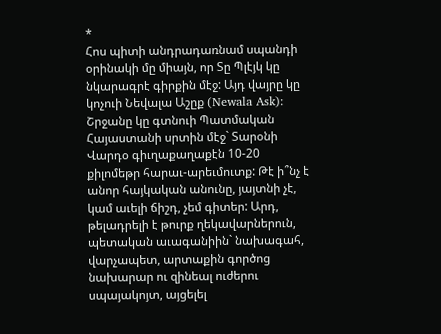*
Հոս պիտի անդրադառնամ սպանդի օրինակի մը միայն, որ Տը Պլէյկ կը նկարագրէ գիրքին մէջ: Այդ վայրը կը կոչուի Նեվալա Աշըք (Newala Ask): Շրջանը կը գտնուի Պատմական Հայաստանի սրտին մէջ` Տարօնի Վարդօ գիւղաքաղաքէն 10-20 քիլոմեթր հարաւ-արեւմուտք: Թէ ի՞նչ է անոր հայկական անունը, յայտնի չէ, կամ աւելի ճիշդ, չեմ գիտեր: Արդ, թելադրելի է թուրք ղեկավարներուն, պետական աւագանիին` նախագահ, վարչապետ, արտաքին գործոց նախարար ու զինեալ ուժերու սպայակոյտ, այցելել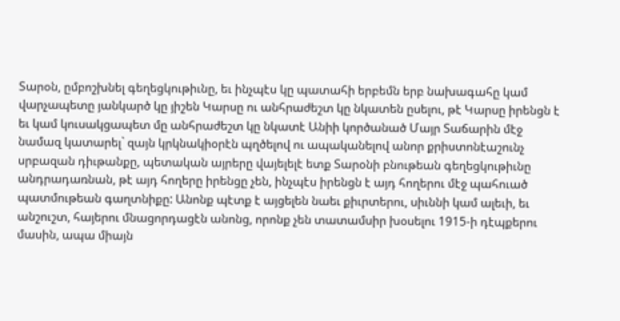Տարօն, ըմբոշխնել գեղեցկութիւնը, եւ ինչպէս կը պատահի երբեմն երբ նախագահը կամ վարչապետը յանկարծ կը յիշեն Կարսը ու անհրաժեշտ կը նկատեն ըսելու, թէ Կարսը իրենցն է եւ կամ կուսակցապետ մը անհրաժեշտ կը նկատէ Անիի կործանած Մայր Տաճարին մէջ նամազ կատարել` զայն կրկնակիօրէն պղծելով ու ապականելով անոր քրիստոնէաշունչ սրբազան դիւթանքը, պետական այրերը վայելելէ ետք Տարօնի բնութեան գեղեցկութիւնը անդրադառնան, թէ այդ հողերը իրենցը չեն, ինչպէս իրենցն է այդ հողերու մէջ պահուած պատմութեան գաղտնիքը: Անոնք պէտք է այցելեն նաեւ քիւրտերու, սիւննի կամ ալեւի, եւ անշուշտ, հայերու մնացորդացէն անոնց, որոնք չեն տատամսիր խօսելու 1915-ի դէպքերու մասին, ապա միայն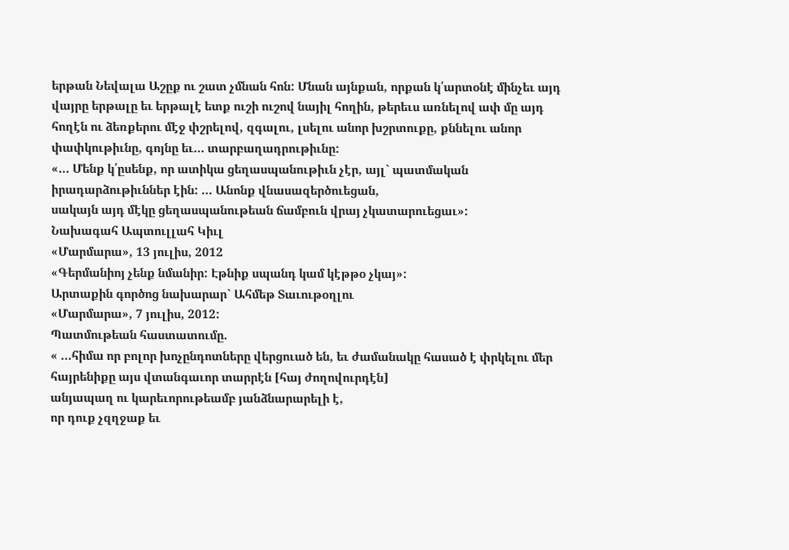երթան Նեվալա Աշըք ու շատ չմնան հոն: Մնան այնքան, որքան կ՛արտօնէ մինչեւ այդ վայրը երթալը եւ երթալէ ետք ուշի ուշով նայիլ հողին, թերեւս առնելով ափ մը այդ հողէն ու ձեռքերու մէջ փշրելով, զգալու, լսելու անոր խշրտուքը, քննելու անոր փափկութիւնը, գոյնը եւ… տարբաղադրութիւնը:
«… Մենք կ՛ըսենք, որ ատիկա ցեղասպանութիւն չէր, այլ` պատմական
իրադարձութիւններ էին: … Անոնք վնասազերծուեցան,
սակայն այդ մէկը ցեղասպանութեան ճամբուն վրայ չկատարուեցաւ»:
Նախագահ Ապտուլլահ Կիւլ
«Մարմարա», 13 յուլիս, 2012
«Գերմանիոյ չենք նմանիր: Էթնիք սպանդ կամ կէթթօ չկայ»:
Արտաքին գործոց նախարար` Ահմեթ Տաւութօղլու
«Մարմարա», 7 յուլիս, 2012:
Պատմութեան հաստատումը.
« …հիմա որ բոլոր խոչընդոտները վերցուած են, եւ ժամանակը հասած է փրկելու մեր
հայրենիքը այս վտանգաւոր տարրէն [հայ ժողովուրդէն]
անյապաղ ու կարեւորութեամբ յանձնարարելի է,
որ դուք չզղջաք եւ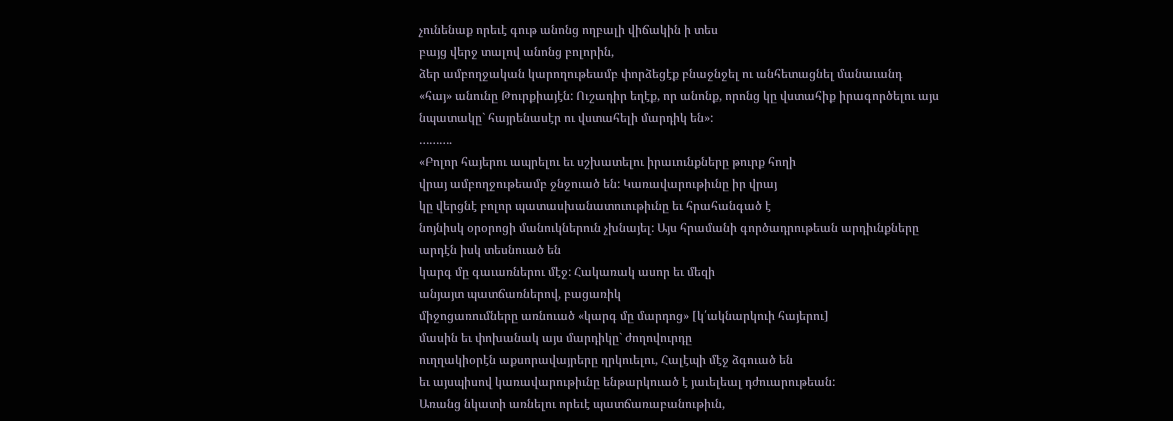չունենաք որեւէ գութ անոնց ողբալի վիճակին ի տես
բայց վերջ տալով անոնց բոլորին,
ձեր ամբողջական կարողութեամբ փորձեցէք բնաջնջել ու անհետացնել մանաւանդ
«հայ» անունը Թուրքիայէն: Ուշադիր եղէք, որ անոնք, որոնց կը վստահիք իրագործելու այս
նպատակը` հայրենասէր ու վստահելի մարդիկ են»:
……….
«Բոլոր հայերու ապրելու եւ սշխատելու իրաւունքները թուրք հողի
վրայ ամբողջութեամբ ջնջուած են: Կառավարութիւնը իր վրայ
կը վերցնէ բոլոր պատասխանատուութիւնը եւ հրահանգած է
նոյնիսկ օրօրոցի մանուկներուն չխնայել: Այս հրամանի գործադրութեան արդիւնքները
արդէն իսկ տեսնուած են
կարգ մը գաւառներու մէջ: Հակառակ ասոր եւ մեզի
անյայտ պատճառներով, բացառիկ
միջոցառումները առնուած «կարգ մը մարդոց» [կ՛ակնարկուի հայերու]
մասին եւ փոխանակ այս մարդիկը` ժողովուրդը
ուղղակիօրէն աքսորավայրերը ղրկուելու, Հալէպի մէջ ձգուած են
եւ այսպիսով կառավարութիւնը ենթարկուած է յաւելեալ դժուարութեան:
Առանց նկատի առնելու որեւէ պատճառաբանութիւն,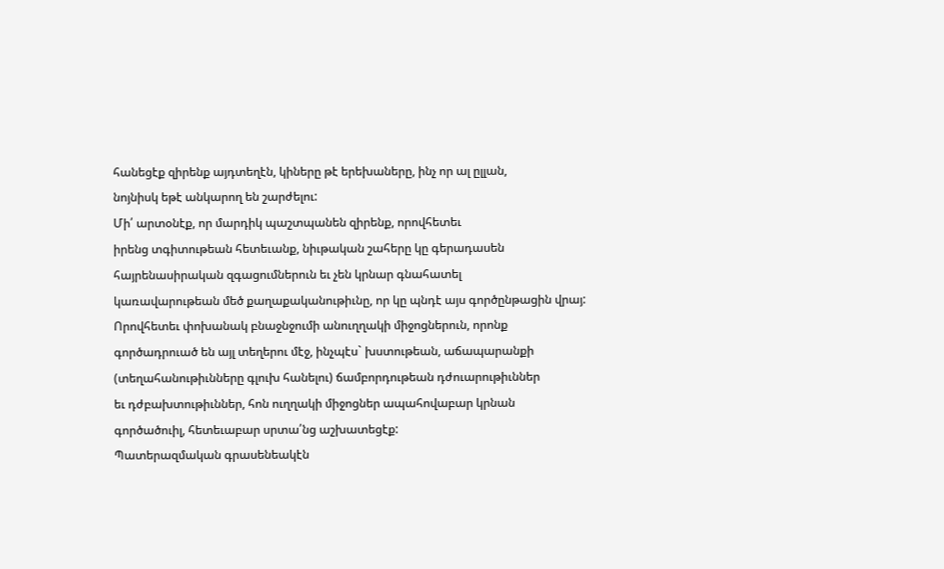հանեցէք զիրենք այդտեղէն, կիները թէ երեխաները, ինչ որ ալ ըլլան,
նոյնիսկ եթէ անկարող են շարժելու:
Մի՛ արտօնէք, որ մարդիկ պաշտպանեն զիրենք, որովհետեւ
իրենց տգիտութեան հետեւանք, նիւթական շահերը կը գերադասեն
հայրենասիրական զգացումներուն եւ չեն կրնար գնահատել
կառավարութեան մեծ քաղաքականութիւնը, որ կը պնդէ այս գործընթացին վրայ:
Որովհետեւ փոխանակ բնաջնջումի անուղղակի միջոցներուն, որոնք
գործադրուած են այլ տեղերու մէջ, ինչպէս` խստութեան, աճապարանքի
(տեղահանութիւնները գլուխ հանելու) ճամբորդութեան դժուարութիւններ
եւ դժբախտութիւններ, հոն ուղղակի միջոցներ ապահովաբար կրնան
գործածուիլ, հետեւաբար սրտա՛նց աշխատեցէք:
Պատերազմական գրասենեակէն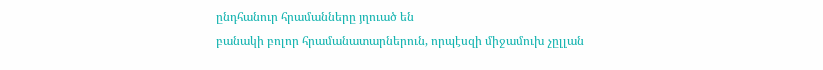ընդհանուր հրամանները յղուած են
բանակի բոլոր հրամանատարներուն, որպէսզի միջամուխ չըլլան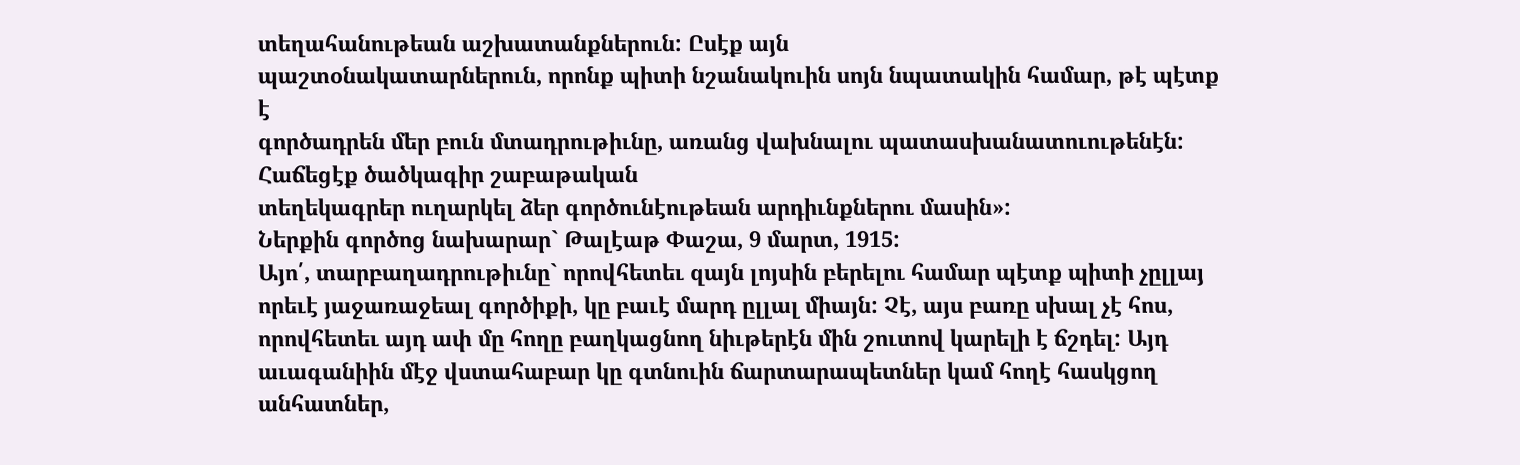տեղահանութեան աշխատանքներուն: Ըսէք այն
պաշտօնակատարներուն, որոնք պիտի նշանակուին սոյն նպատակին համար, թէ պէտք է
գործադրեն մեր բուն մտադրութիւնը, առանց վախնալու պատասխանատուութենէն:
Հաճեցէք ծածկագիր շաբաթական
տեղեկագրեր ուղարկել ձեր գործունէութեան արդիւնքներու մասին»:
Ներքին գործոց նախարար` Թալէաթ Փաշա, 9 մարտ, 1915:
Այո՛, տարբաղադրութիւնը` որովհետեւ զայն լոյսին բերելու համար պէտք պիտի չըլլայ որեւէ յաջառաջեալ գործիքի, կը բաւէ մարդ ըլլալ միայն: Չէ, այս բառը սխալ չէ հոս, որովհետեւ այդ ափ մը հողը բաղկացնող նիւթերէն մին շուտով կարելի է ճշդել: Այդ աւագանիին մէջ վստահաբար կը գտնուին ճարտարապետներ կամ հողէ հասկցող անհատներ,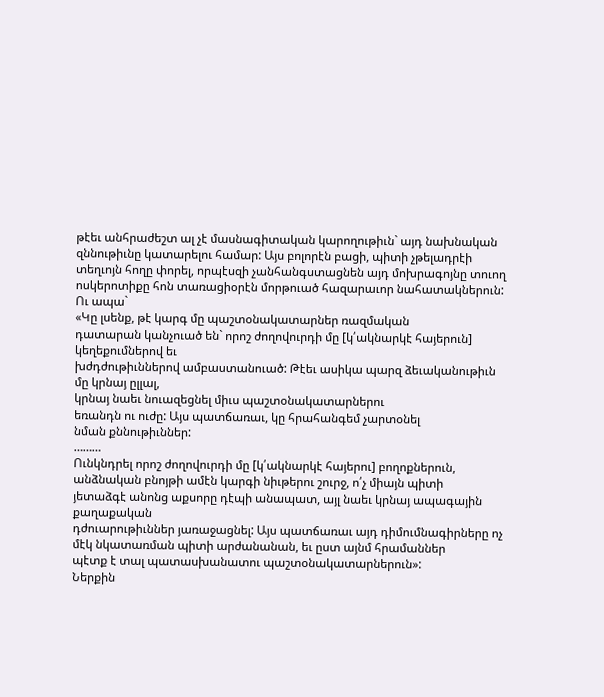թէեւ անհրաժեշտ ալ չէ մասնագիտական կարողութիւն` այդ նախնական զննութիւնը կատարելու համար: Այս բոլորէն բացի, պիտի չթելադրէի տեղւոյն հողը փորել, որպէսզի չանհանգստացնեն այդ մոխրագոյնը տուող ոսկերոտիքը հոն տառացիօրէն մորթուած հազարաւոր նահատակներուն: Ու ապա`
«Կը լսենք, թէ կարգ մը պաշտօնակատարներ ռազմական
դատարան կանչուած են` որոշ ժողովուրդի մը [կ՛ակնարկէ հայերուն] կեղեքումներով եւ
խժդժութիւններով ամբաստանուած: Թէեւ ասիկա պարզ ձեւականութիւն մը կրնայ ըլլալ,
կրնայ նաեւ նուազեցնել միւս պաշտօնակատարներու
եռանդն ու ուժը: Այս պատճառաւ, կը հրահանգեմ չարտօնել
նման քննութիւններ:
………
Ունկնդրել որոշ ժողովուրդի մը [կ՛ակնարկէ հայերու] բողոքներուն,
անձնական բնոյթի ամէն կարգի նիւթերու շուրջ, ո՛չ միայն պիտի
յետաձգէ անոնց աքսորը դէպի անապատ, այլ նաեւ կրնայ ապագային քաղաքական
դժուարութիւններ յառաջացնել: Այս պատճառաւ այդ դիմումնագիրները ոչ
մէկ նկատառման պիտի արժանանան, եւ ըստ այնմ հրամաններ
պէտք է տալ պատասխանատու պաշտօնակատարներուն»:
Ներքին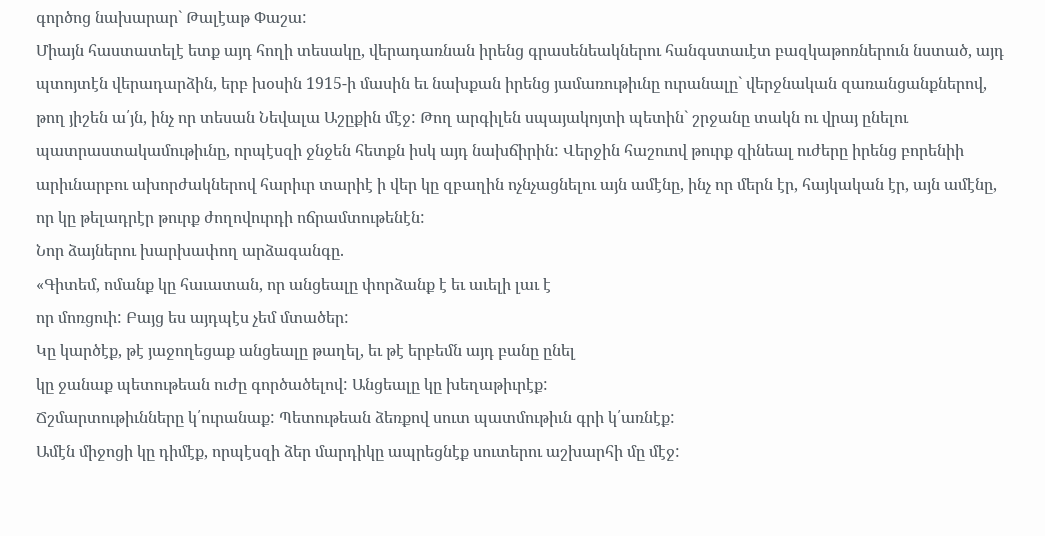գործոց նախարար` Թալէաթ Փաշա:
Միայն հաստատելէ ետք այդ հողի տեսակը, վերադառնան իրենց գրասենեակներու հանգստաւէտ բազկաթոռներուն նստած, այդ պտոյտէն վերադարձին, երբ խօսին 1915-ի մասին եւ նախքան իրենց յամառութիւնը ուրանալը` վերջնական զառանցանքներով, թող յիշեն ա՛յն, ինչ որ տեսան Նեվալա Աշըքին մէջ: Թող արգիլեն սպայակոյտի պետին` շրջանը տակն ու վրայ ընելու պատրաստակամութիւնը, որպէսզի ջնջեն հետքն իսկ այդ նախճիրին: Վերջին հաշուով թուրք զինեալ ուժերը իրենց բորենիի արիւնարբու ախորժակներով հարիւր տարիէ ի վեր կը զբաղին ոչնչացնելու այն ամէնը, ինչ որ մերն էր, հայկական էր, այն ամէնը, որ կը թելադրէր թուրք ժողովուրդի ոճրամտութենէն:
Նոր ձայներու խարխափող արձագանգը.
«Գիտեմ, ոմանք կը հաւատան, որ անցեալը փորձանք է եւ աւելի լաւ է
որ մոռցուի: Բայց ես այդպէս չեմ մտածեր:
Կը կարծէք, թէ յաջողեցաք անցեալը թաղել, եւ թէ երբեմն այդ բանը ընել
կը ջանաք պետութեան ուժը գործածելով: Անցեալը կը խեղաթիւրէք:
Ճշմարտութիւնները կ՛ուրանաք: Պետութեան ձեռքով սուտ պատմութիւն գրի կ՛առնէք:
Ամէն միջոցի կը դիմէք, որպէսզի ձեր մարդիկը ապրեցնէք սուտերու աշխարհի մը մէջ: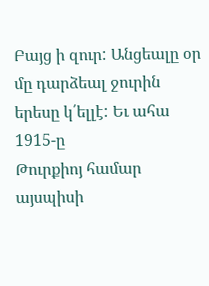Բայց ի զուր: Անցեալը օր մը դարձեալ ջուրին երեսը կ՛ելլէ: Եւ ահա 1915-ը
Թուրքիոյ համար այսպիսի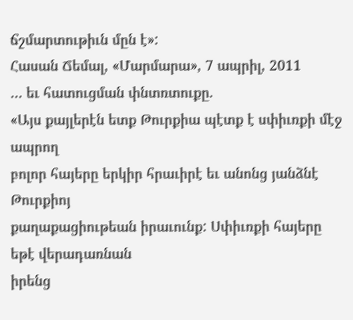ճշմարտութիւն մըն է»:
Հասան Ճեմալ, «Մարմարա», 7 ապրիլ, 2011
… եւ հատուցման փնտռտուքը.
«Այս քայլերէն ետք Թուրքիա պէտք է սփիւռքի մէջ ապրող
բոլոր հայերը երկիր հրաւիրէ եւ անոնց յանձնէ Թուրքիոյ
քաղաքացիութեան իրաւունք: Սփիւռքի հայերը եթէ վերադառնան
իրենց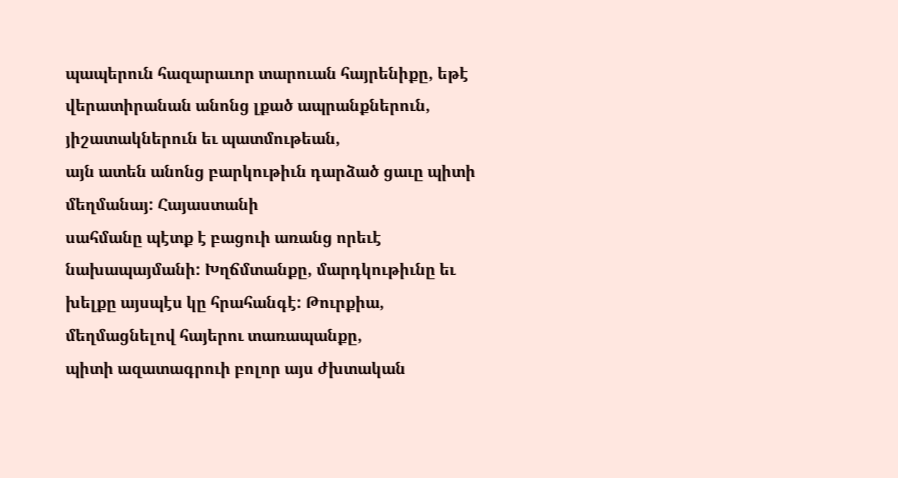պապերուն հազարաւոր տարուան հայրենիքը, եթէ
վերատիրանան անոնց լքած ապրանքներուն, յիշատակներուն եւ պատմութեան,
այն ատեն անոնց բարկութիւն դարձած ցաւը պիտի մեղմանայ: Հայաստանի
սահմանը պէտք է բացուի առանց որեւէ նախապայմանի: Խղճմտանքը, մարդկութիւնը եւ
խելքը այսպէս կը հրահանգէ: Թուրքիա, մեղմացնելով հայերու տառապանքը,
պիտի ազատագրուի բոլոր այս ժխտական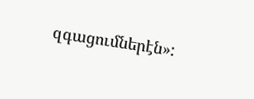զգացումներէն»: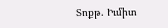Տոքթ. Իւմիտ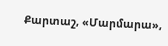Քարտաշ, «Մարմարա»,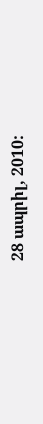28 ապրիլ, 2010: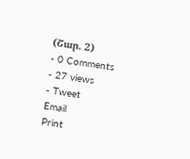(Շար. 2)
- 0 Comments
- 27 views
- Tweet
Email
Print